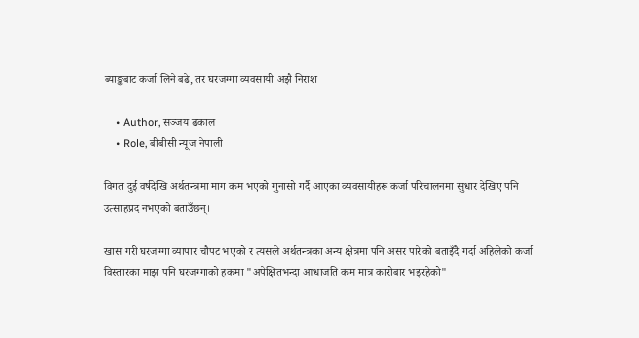ब्याङ्कबाट कर्जा लिने बढे, तर घरजग्गा व्यवसायी अझै निराश

    • Author, सञ्जय ढकाल
    • Role, बीबीसी न्यूज नेपाली

विगत दुई वर्षदेखि अर्थतन्त्रमा माग कम भएको गुनासो गर्दै आएका व्यवसायीहरू कर्जा परिचालनमा सुधार देखिए पनि उत्साहप्रद नभएको बताउँछन्।

खास गरी घरजग्गा व्यापार चौपट भएको र त्यसले अर्थतन्त्रका अन्य क्षेत्रमा पनि असर पारेको बताइँदै गर्दा अहिलेको कर्जा विस्तारका माझ पनि घरजग्गाको हकमा "अपेक्षितभन्दा आधाजति कम मात्र कारोबार भइरहेको"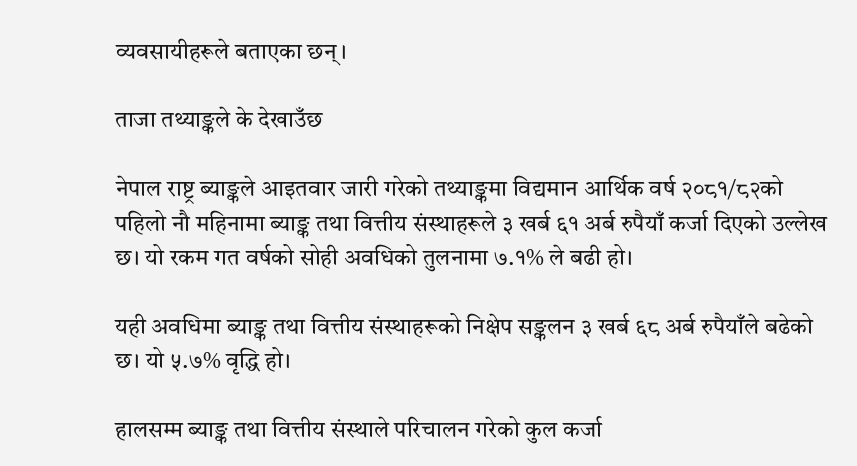व्यवसायीहरूले बताएका छन्।

ताजा तथ्याङ्कले के देखाउँछ

नेपाल राष्ट्र ब्याङ्कले आइतवार जारी गरेको तथ्याङ्कमा विद्यमान आर्थिक वर्ष २०८१/८२को पहिलो नौ महिनामा ब्याङ्क तथा वित्तीय संस्थाहरूले ३ खर्ब ६१ अर्ब रुपैयाँ कर्जा दिएको उल्लेख छ। यो रकम गत वर्षको सोही अवधिको तुलनामा ७.१% ले बढी हो।

यही अवधिमा ब्याङ्क तथा वित्तीय संस्थाहरूको निक्षेप सङ्कलन ३ खर्ब ६८ अर्ब रुपैयाँले बढेको छ। यो ५.७% वृद्धि हो।

हालसम्म ब्याङ्क तथा वित्तीय संस्थाले परिचालन गरेको कुल कर्जा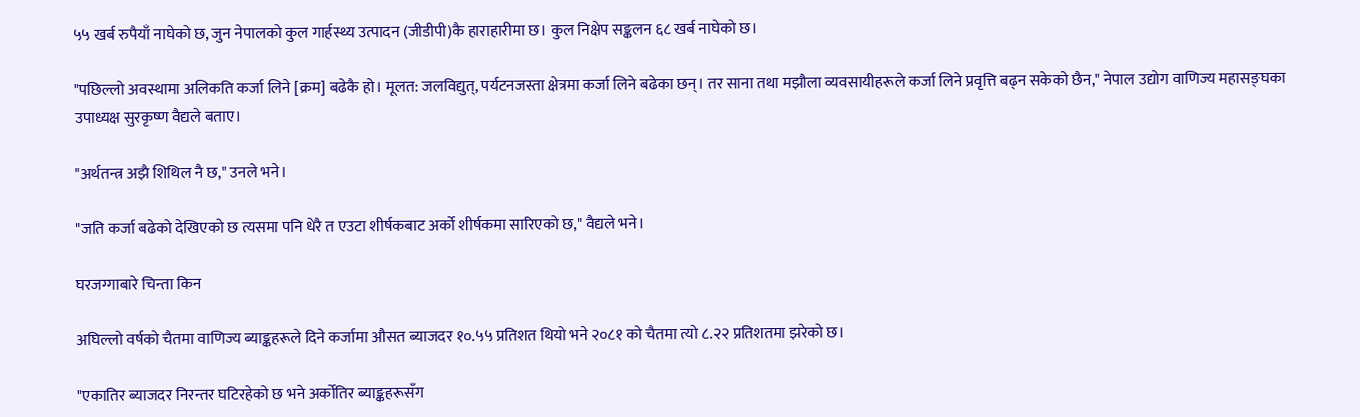५५ खर्ब रुपैयाँ नाघेको छ, जुन नेपालको कुल गार्हस्थ्य उत्पादन (जीडीपी)कै हाराहारीमा छ। कुल निक्षेप सङ्कलन ६८ खर्ब नाघेको छ।

"पछिल्लो अवस्थामा अलिकति कर्जा लिने [क्रम] बढेकै हो। मूलत: जलविद्युत्, पर्यटनजस्ता क्षेत्रमा कर्जा लिने बढेका छन्। तर साना तथा मझौला व्यवसायीहरूले कर्जा लिने प्रवृत्ति बढ्न सकेको छैन," नेपाल उद्योग वाणिज्य महासङ्घका उपाध्यक्ष सुरकृष्ण वैद्यले बताए।

"अर्थतन्त्र अझै शिथिल नै छ," उनले भने।

"जति कर्जा बढेको देखिएको छ त्यसमा पनि धेरै त एउटा शीर्षकबाट अर्को शीर्षकमा सारिएको छ," वैद्यले भने।

घरजग्गाबारे चिन्ता किन

अघिल्लो वर्षको चैतमा वाणिज्य ब्याङ्कहरूले दिने कर्जामा औसत ब्याजदर १०.५५ प्रतिशत थियो भने २०८१ को चैतमा त्यो ८.२२ प्रतिशतमा झरेको छ।

"एकातिर ब्याजदर निरन्तर घटिरहेको छ भने अर्कोतिर ब्याङ्कहरूसँग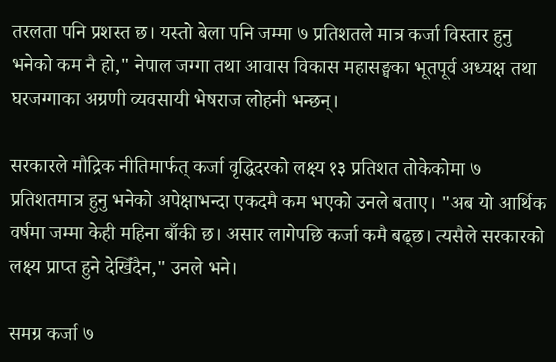तरलता पनि प्रशस्त छ। यस्तो बेला पनि जम्मा ७ प्रतिशतले मात्र कर्जा विस्तार हुनु भनेको कम नै हो," नेपाल जग्गा तथा आवास विकास महासङ्घका भूतपूर्व अध्यक्ष तथा घरजग्गाका अग्रणी व्यवसायी भेषराज लोहनी भन्छन्।

सरकारले मौद्रिक नीतिमार्फत् कर्जा वृद्धिदरको लक्ष्य १३ प्रतिशत तोकेकोमा ७ प्रतिशतमात्र हुनु भनेको अपेक्षाभन्दा एकदमै कम भएको उनले बताए। "अब यो आर्थिक वर्षमा जम्मा केही महिना बाँकी छ। असार लागेपछि कर्जा कमै बढ्छ। त्यसैले सरकारको लक्ष्य प्राप्त हुने देखिँदैन," उनले भने।

समग्र कर्जा ७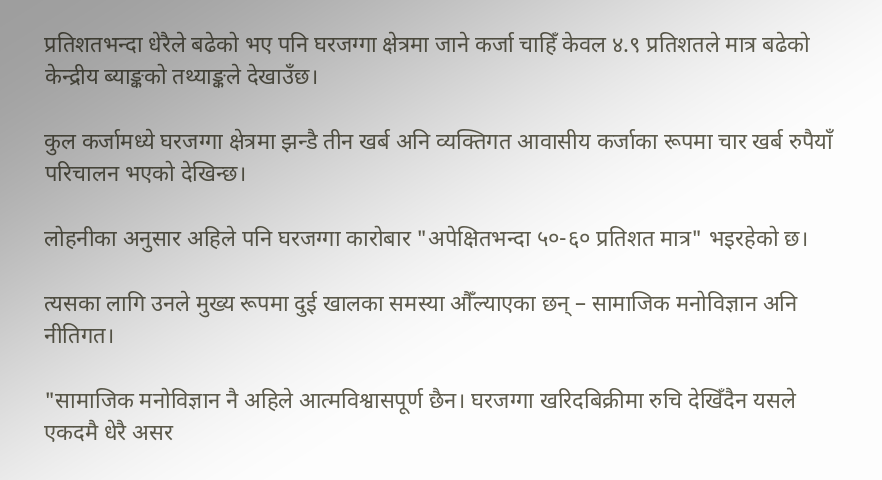प्रतिशतभन्दा धेरैले बढेको भए पनि घरजग्गा क्षेत्रमा जाने कर्जा चाहिँ केवल ४.९ प्रतिशतले मात्र बढेको केन्द्रीय ब्याङ्कको तथ्याङ्कले देखाउँछ।

कुल कर्जामध्ये घरजग्गा क्षेत्रमा झन्डै तीन खर्ब अनि व्यक्तिगत आवासीय कर्जाका रूपमा चार खर्ब रुपैयाँ परिचालन भएको देखिन्छ।

लोहनीका अनुसार अहिले पनि घरजग्गा कारोबार "अपेक्षितभन्दा ५०-६० प्रतिशत मात्र" भइरहेको छ।

त्यसका लागि उनले मुख्य रूपमा दुई खालका समस्या औँल्याएका छन् – सामाजिक मनोविज्ञान अनि नीतिगत।

"सामाजिक मनोविज्ञान नै अहिले आत्मविश्वासपूर्ण छैन। घरजग्गा खरिदबिक्रीमा रुचि देखिँदैन यसले एकदमै धेरै असर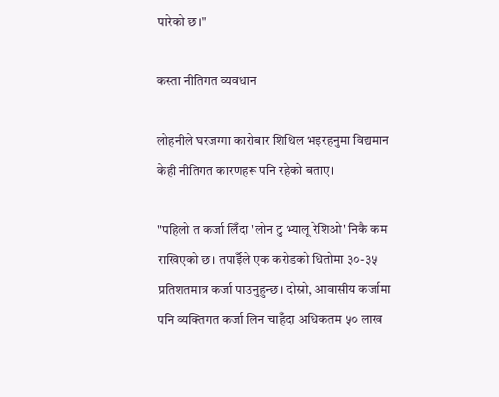पारेको छ।"

कस्ता नीतिगत व्यवधान

लोहनीले घरजग्गा कारोबार शिथिल भइरहनुमा विद्यमान केही नीतिगत कारणहरू पनि रहेको बताए।

"पहिलो त कर्जा लिँदा 'लोन टु भ्यालू रेशिओ' निकै कम राखिएको छ। तपाईँले एक करोडको धितोमा ३०-३५ प्रतिशतमात्र कर्जा पाउनुहुन्छ। दोस्रो, आवासीय कर्जामा पनि व्यक्तिगत कर्जा लिन चाहँदा अधिकतम ५० लाख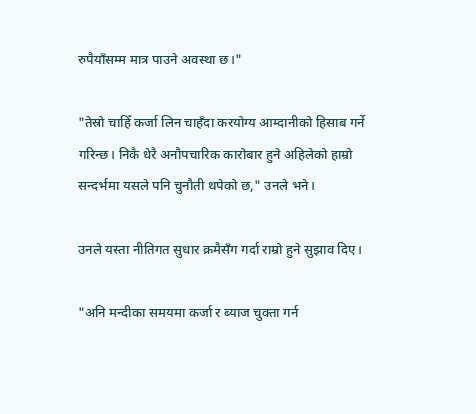रुपैयाँसम्म मात्र पाउने अवस्था छ।"

"तेस्रो चाहिँ कर्जा लिन चाहँदा करयोग्य आम्दानीको हिसाब गर्ने गरिन्छ। निकै धेरै अनौपचारिक कारोबार हुने अहिलेको हाम्रो सन्दर्भमा यसले पनि चुनौती थपेको छ," उनले भने।

उनले यस्ता नीतिगत सुधार क्रमैसँग गर्दा राम्रो हुने सुझाव दिए।

"अनि मन्दीका समयमा कर्जा र ब्याज चुक्ता गर्न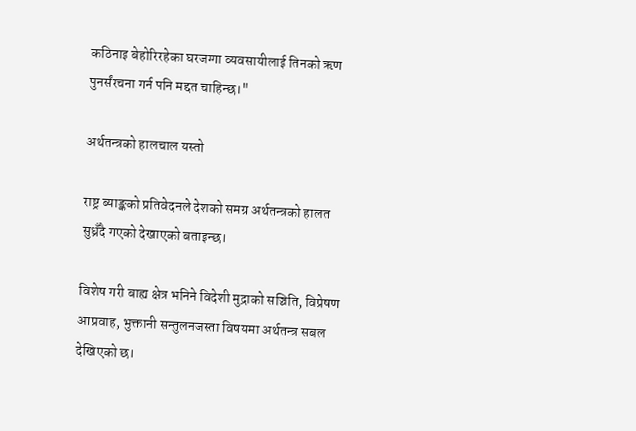कठिनाइ बेहोरिरहेका घरजग्गा व्यवसायीलाई तिनको ऋण पुनर्संरचना गर्न पनि मद्दत चाहिन्छ।"

अर्थतन्त्रको हालचाल यस्तो

राष्ट्र ब्याङ्कको प्रतिवेदनले देशको समग्र अर्थतन्त्रको हालत सुध्रँदै गएको देखाएको बताइन्छ।

विशेष गरी बाह्य क्षेत्र भनिने विदेशी मुद्राको सञ्चिति, विप्रेषण आप्रवाह, भुक्तानी सन्तुलनजस्ता विषयमा अर्थतन्त्र सबल देखिएको छ।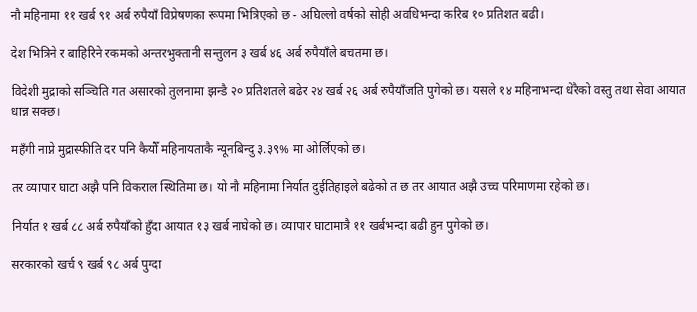नौ महिनामा ११ खर्ब ९१ अर्ब रुपैयाँ विप्रेषणका रूपमा भित्रिएको छ - अघिल्लो वर्षको सोही अवधिभन्दा करिब १० प्रतिशत बढी।

देश भित्रिने र बाहिरिने रकमको अन्तरभुक्तानी सन्तुलन ३ खर्ब ४६ अर्ब रुपैयाँले बचतमा छ।

विदेशी मुद्राको सञ्चिति गत असारको तुलनामा झन्डै २० प्रतिशतले बढेर २४ खर्ब २६ अर्ब रुपैयाँजति पुगेको छ। यसले १४ महिनाभन्दा धेरैको वस्तु तथा सेवा आयात धान्न सक्छ।

महँगी नाप्ने मुद्रास्फीति दर पनि कैयौँ महिनायताकै न्यूनबिन्दु ३.३९% मा ओर्लिएको छ।

तर व्यापार घाटा अझै पनि विकराल स्थितिमा छ। यो नौ महिनामा निर्यात दुईतिहाइले बढेको त छ तर आयात अझै उच्च परिमाणमा रहेको छ।

निर्यात १ खर्ब ८८ अर्ब रुपैयाँको हुँदा आयात १३ खर्ब नाघेको छ। व्यापार घाटामात्रै ११ खर्बभन्दा बढी हुन पुगेको छ।

सरकारको खर्च ९ खर्ब ९८ अर्ब पुग्दा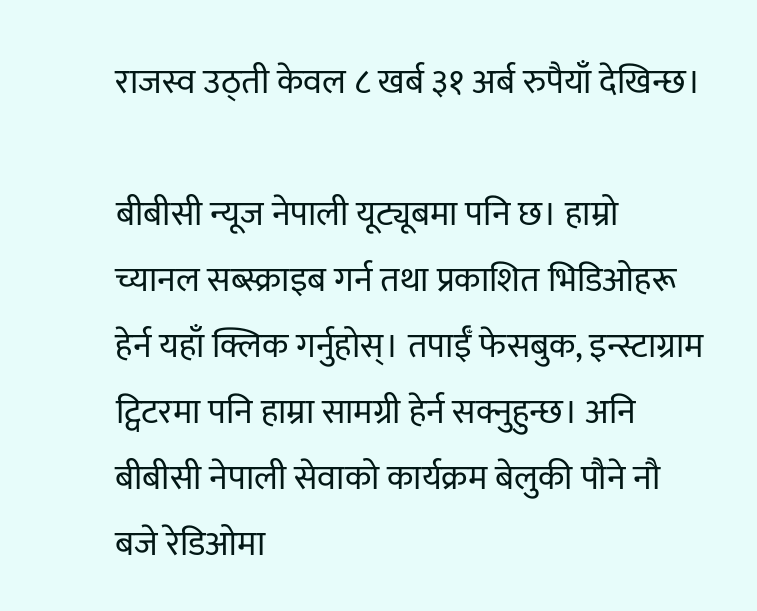राजस्व उठ्ती केवल ८ खर्ब ३१ अर्ब रुपैयाँ देखिन्छ।

बीबीसी न्यूज नेपाली यूट्यूबमा पनि छ। हाम्रो च्यानल सब्स्क्राइब गर्न तथा प्रकाशित भिडिओहरू हेर्न यहाँ क्लिक गर्नुहोस्। तपाईँ फेसबुक, इन्स्टाग्राम ट्विटरमा पनि हाम्रा सामग्री हेर्न सक्नुहुन्छ। अनि बीबीसी नेपाली सेवाको कार्यक्रम बेलुकी पौने नौ बजे रेडिओमा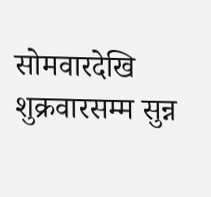सोमवारदेखि शुक्रवारसम्म सुन्न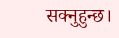सक्नुहुन्छ।